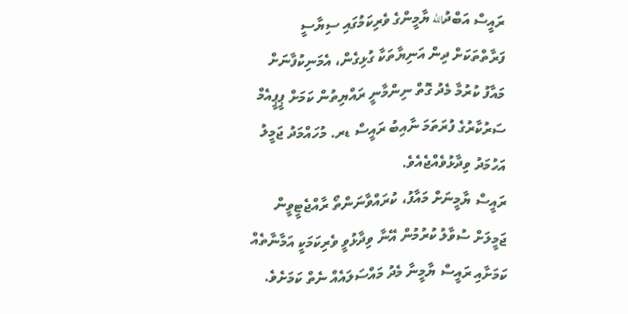ރައީސް އަބްދުالله ޔާމީންގެ ވެރިކަމުގައި ސިޔާސީ ފަރާތްތަކަށް ދިން އަނިޔާތަކާ ގުޅިގެން، އެމަނިކުފާނަށް މައާފު ކުރުމާ މެދު ގޮތް ނިންމާނީ ރައްޔިތުން ކަމަށް ޕީޕީއެމް ސަރުކާރުގެ ފުރަތަމަ ނާއިބު ރައީސް ޑރ. މުހައްމަދު ޖަމީލު އަހުމަދު ވިދާޅުވެއްޖެއެވެ.
ރައީސް ޔާމީނަށް މައާފު، ކުރައްވާނަންތޯ ރާއްޖެޓީވީން ޖަމީލަށް ސުވާލު ކުރުމުން އޭނާ ވިދާޅުވީ ވެރިކަމަކީ އަމާނާތެއް ކަމަށާއި ރައީސް ޔާމީނާ މެދު މައްސަލައެއް ނެތް ކަމަށެވެ.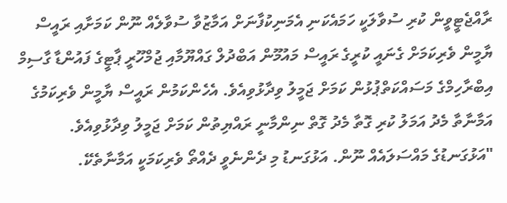ރާއްޖެޓީވީން ކުރި ސުވާލަކީ ހަމައެކަނި އެމަނިކުފާނަށް އަމާޒުވާ ސުވާލެއް ނޫން ކަމަށާއި ރައީސް ޔާމީން ވެރިކަމަށް ގެނައީ ކުރީގެ ރައީސް މައުމޫން އަބްދުލް ގައްޔޫމާއި ޖުމްހޫރީ ޕާޓީގެ ފައުންޑާ ގާސިމް އިބްރާހިމްގެ މަސައްކަތްޕުޅުން ކަމަށް ޖަމީލު ވިދާޅުވިއެވެ. އެހެންކަމުން ރައީސް ޔާމީން ވެރިކަމުގެ އަމާނާތާ މެދު އަމަލު ކުރި ގޮތާ މެދު ގޮތް ނިންމާނީ ރައްޔިތުން ކަމަށް ޖަމީލު ވިދާޅުވިއެވެ.
"އަޅުގަނޑުގެ މައްސަލައެއް ނޫން. އަޅުގަނޑު މި ދެންނެވީ ދެއްތޯ ވެރިކަމަކީ އަމާނާތެކޭ.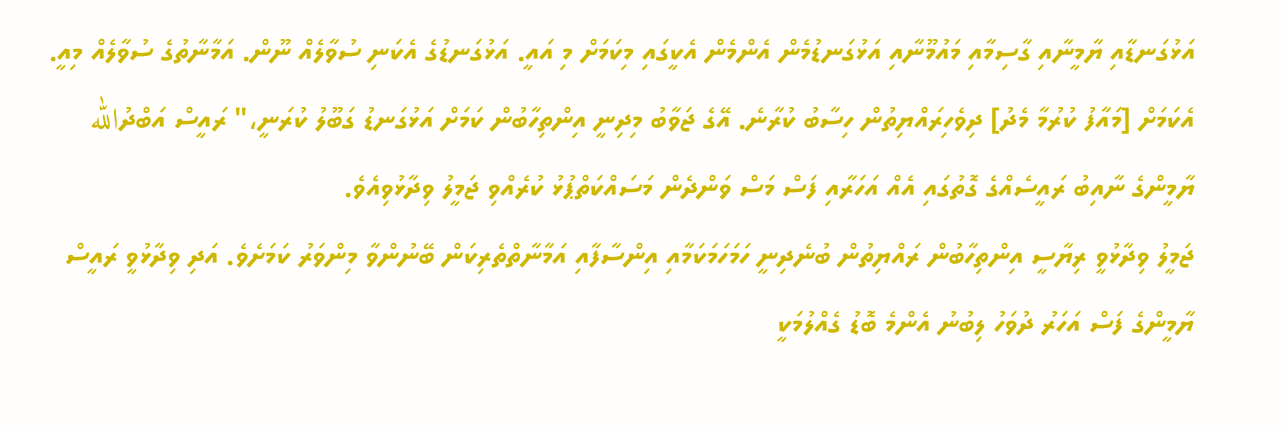އަޅުގަނޑާއި ޔާމީނާއި ގާސިމާއި މައުމޫނާއި އަޅުގަނޑުމެން އެންމެން އެކީގައި މިކަމަށް މި އައީ. އަޅުގަނޑުގެ އެކަނި ސުވާލެއް ނޫން. އަމާނާތުގެ ސުވާލެއް މިއީ. އެކަމަށް [މައާފު ކުރުމާ މެދު] ދިވެހިރައްޔިތުން ހިސާބު ކުރާނެ. އޭގެ ޖަވާބު މިދިނީ އިންތިހާބުން ކަމަށް އަޅުގަނޑު ގަބޫލު ކުރަނީ،" ރައީސް އަބްދުالله ޔާމީންގެ ނާއިބު ރައީސެއްގެ ގޮތުގައި އެއް އަހަރާއި ފަސް މަސް ވަންދެން މަސައްކަތްޕުޅު ކުރެއްވި ޖަމީލު ވިދާޅުވިއެވެ.
ޖަމީލު ވިދާޅުވީ ރިޔާސީ އިންތިހާބުން ރައްޔިތުން ބުނެދިނީ ހަމަހަމަކަމާއި އިންސާފާއި އަމާނާތްތެރިކަން ބޭނުންވާ މިންވަރު ކަމަށެވެ. އަދި ވިދާޅުވީ ރައީސް ޔާމީންގެ ފަސް އަހަރު ދުވަހު ލިބުނު އެންމެ ބޮޑު ގެއްލުމަކީ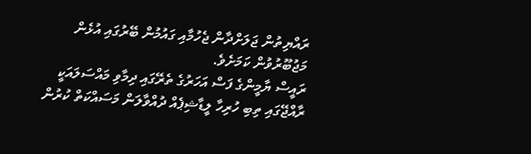ރައްޔިތުން ޖަލަށްދާން ޖެހުމާއި ގައުމުން ބޭރުގައި އުޅެން މަޖުބޫރުވުން ކަމަށެވެ.
ރައީސް ޔާމީންގެ ފަސް އަހަރުގެ ތެރޭގައި ދިމާވި މައްސަލައަކީ ރާއްޖޭގައި ތިބި ހުރިހާ ލީޑާޝިޕެއް ދުއްވާލަން މަސައްކަތް ކުރުން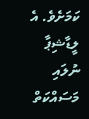ކަމަށެވެ. އެ ލީޑާޝިޕާ ނުލައި މަސައްކަތް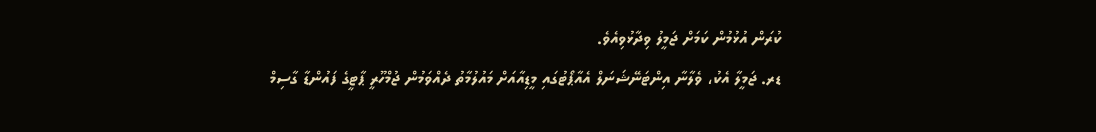ކުރަން އުޅުމުން ކަމަށް ޖަމީލު ވިދާޅުވިއެވެ.
ޑރ. ޖަމީލާ އެކު، ވެލާނާ އިންޓަނޭޝަނަލް އެއާޕޯޓުގައި މީޑިއާއަށް މައުލުމާތު ދެއްވަމުން ޖުމްހޫރީ ޕާޓީގެ ފައުންޑާ ގާސިމް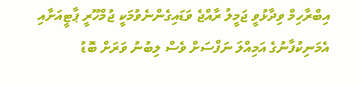އިބްރާހިމް ވިދާޅުވީ ޖަމީލު ރާއްޖެ ވަޑައިގެންނެވުމަކީ ޖުމްހޫރީ ޕާޓީއަށާއި އެމަނިކުފާނުގެ އަމިއްލަ ނަފްސަށް ވެސް ލިބުނު ވަރަށް ބޮޑު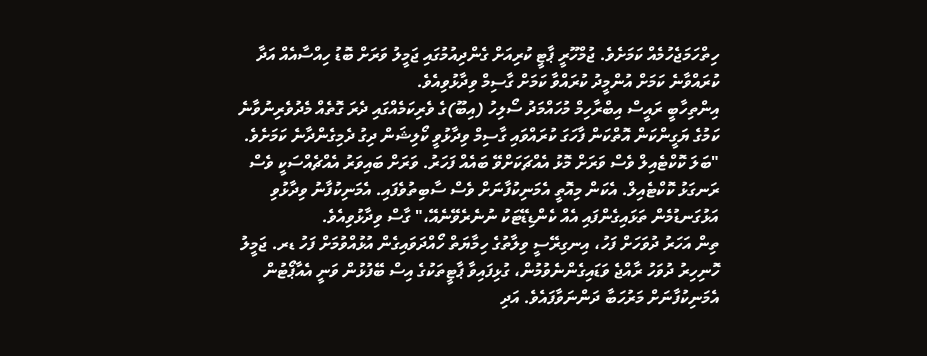ހިތްހަމަޖެހުމެއް ކަމަށެވެ. ޖުމްހޫރީ ޕާޓީ ކުރިއަށް ގެންދިއުމުގައި ޖަމީލު ވަރަށް ބޮޑު ހިއްސާއެއް އަދާ ކުރައްވާނެ ކަމަށް އުންމީދު ކުރައްވާ ކަމަށް ގާސިމް ވިދާޅުވިއެވެ.
އިންތިހާބީ ރައީސް އިބްރާހިމް މުހައްމަދު ސޯލިހު (އިބޫ)ގެ ވެރިކަމެއްގައި ދެރަ ގޮތެއް މެދުވެރިނުވާނެ ކަމުގެ ޔަގީންކަން އޮތްކަން ފާހަގަ ކުރައްވައި ގާސިމް ވިދާޅުވީ ކޯލިޝަން ދިގު ދެމިގެންދާނެ ކަމަށެވެ.
"ބަލަ ކޮކްޓެއިލް ވެސް ވަރަށް މޮޅު އެއްޗަކަށްވޭ ބައެއް ފަހަރު. ވަރަށް ބައިވަރު އެއްޗެއްސަކީ ވެސް ރަނގަޅު ކޮކްޓެއިލް. އެކަން މިއޮތީ އެމަނިކުފާނަށް ވެސް ސާބިތުވެފައި. އެމަނިކުފާނު ވިދާޅުވި އަޅުގަނޑުމެން ތަޅައިގެންފައި އެއް ކެންޑިޑޭޓަކު ނުނެރެވޭނެއޭ،" ގާސް ވިދާޅުވިއެވެ.
ތިން އަހަރު ދުވަހަށް ފަހު، އިނގިރޭސީ ވިލާތުގެ ހިމާޔަތް ހޯއްދަވައިގެން އުޅުއްވުމަށް ފަހު ޑރ. ޖަމީލު ހޮނިހިރު ދުވަހު ރާއްޖެ ވަޑައިގެންނެވުމުން، ގުޅިފައިވާ ޕާޓީތަކުގެ އިސް ބޭފުޅުން ވަނީ އެއާޕޯޓުން އެމަނިކުފާނަށް މަރުހަބާ ދަންނަވާފައެވެ. އަދި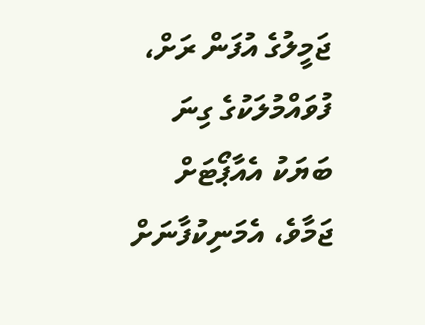ޖަމީލުގެ އުފަން ރަށް، ފުވައްމުލަކުގެ ގިނަ ބަޔަކު އެއާޕޯޓަށް ޖަމާވެ، އެމަނިކުފާނަށް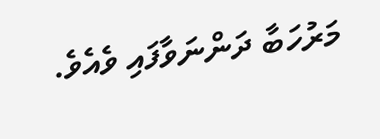މަރުހަބާ ދަންނަވާފައި ވެއެވެ.